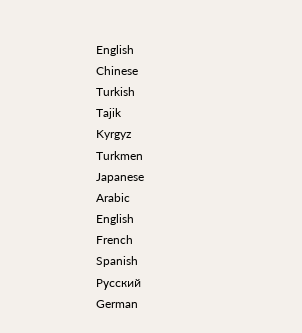English
Chinese
Turkish
Tajik
Kyrgyz
Turkmen
Japanese
Arabic
English
French
Spanish
Русский
German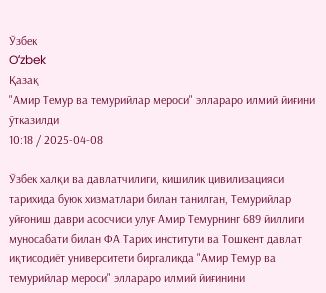Ўзбек
Oʻzbek
Қазақ
"Амир Темур ва темурийлар мероси" эллараро илмий йиғини ўтказилди
10:18 / 2025-04-08

Ўзбек халқи ва давлатчилиги, кишилик цивилизацияси тарихида буюк хизматлари билан танилган, Темурийлар уйғониш даври асосчиси улуғ Амир Темурнинг 689 йиллиги муносабати билан ФА Тарих институти ва Тошкент давлат иқтисодиёт университети биргаликда "Амир Темур ва темурийлар мероси" эллараро илмий йиғинини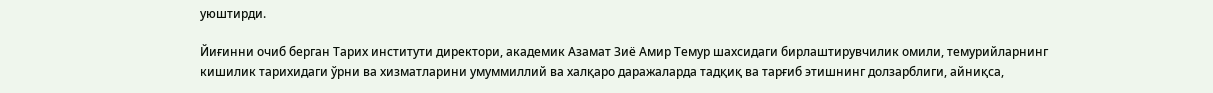уюштирди.

Йиғинни очиб берган Тарих институти директори, академик Азамат Зиё Амир Темур шахсидаги бирлаштирувчилик омили, темурийларнинг кишилик тарихидаги ўрни ва хизматларини умуммиллий ва халқаро даражаларда тадқиқ ва тарғиб этишнинг долзарблиги, айниқса,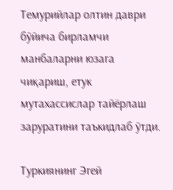Темурийлар олтин даври бўйича бирламчи манбаларни юзага чиқариш, етук мутахассислар тайёрлаш заруратини таъкидлаб ўтди.

Туркиянинг Эгей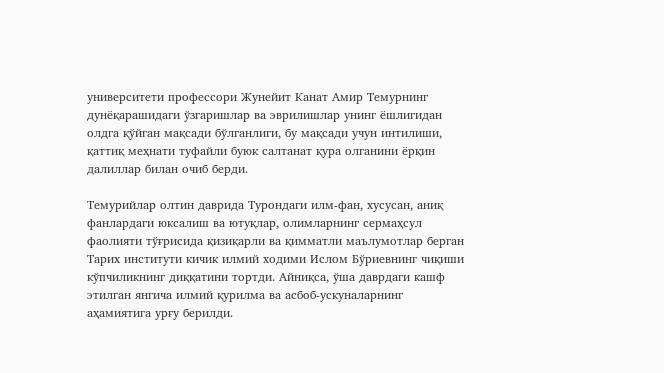университети профессори Жунейит Канат Амир Темурнинг дунёқарашидаги ўзгаришлар ва эврилишлар унинг ёшлигидан олдга қўйган мақсади бўлганлиги, бу мақсади учун интилиши, қаттиқ меҳнати туфайли буюк салтанат қура олганини ёрқин далиллар билан очиб берди.

Темурийлар олтин даврида Турондаги илм-фан, хусусан, аниқ фанлардаги юксалиш ва ютуқлар, олимларнинг сермаҳсул фаолияти тўғрисида қизиқарли ва қимматли маълумотлар берган Тарих институти кичик илмий ходими Ислом Бўриевнинг чиқиши кўпчиликнинг диққатини тортди. Айниқса, ўша даврдаги кашф этилган янгича илмий қурилма ва асбоб-ускуналарнинг аҳамиятига урғу берилди.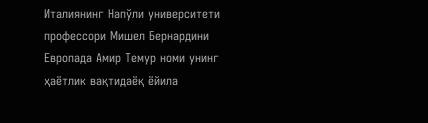Италиянинг Напўли университети профессори Мишел Бернардини Европада Амир Темур номи унинг ҳаётлик вақтидаёқ ёйила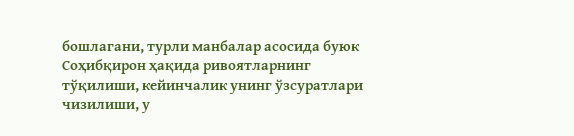бошлагани, турли манбалар асосида буюк Соҳибқирон ҳақида ривоятларнинг тўқилиши, кейинчалик унинг ўзсуратлари чизилиши, у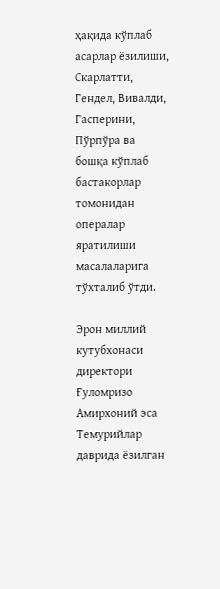ҳақида кўплаб асарлар ёзилиши, Скарлатти, Гендел, Вивалди, Гасперини, Пўрпўра ва бошқа кўплаб бастакорлар томонидан опералар яратилиши масалаларига тўхталиб ўтди.

Эрон миллий кутубхонаси директори Ғуломризо Амирхоний эса Темурийлар даврида ёзилган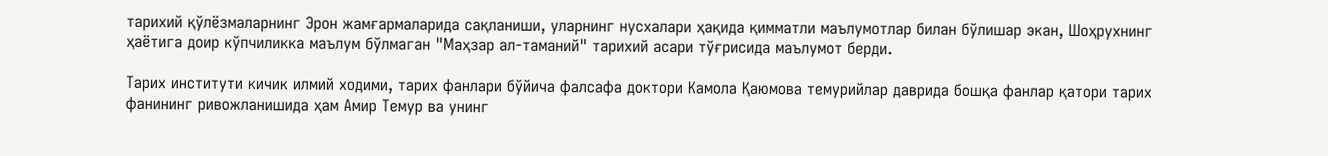тарихий қўлёзмаларнинг Эрон жамғармаларида сақланиши, уларнинг нусхалари ҳақида қимматли маълумотлар билан бўлишар экан, Шоҳрухнинг ҳаётига доир кўпчиликка маълум бўлмаган "Маҳзар ал-таманий" тарихий асари тўғрисида маълумот берди.

Тарих институти кичик илмий ходими, тарих фанлари бўйича фалсафа доктори Камола Қаюмова темурийлар даврида бошқа фанлар қатори тарих фанининг ривожланишида ҳам Амир Темур ва унинг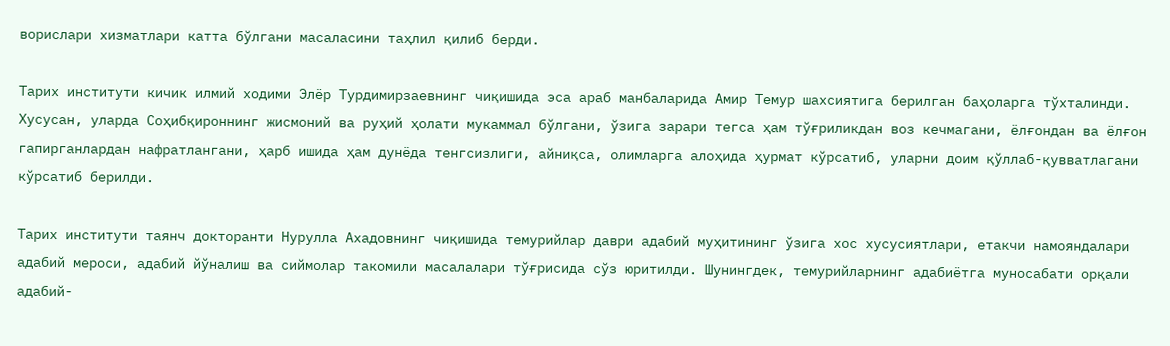ворислари хизматлари катта бўлгани масаласини таҳлил қилиб берди.

Тарих институти кичик илмий ходими Элёр Турдимирзаевнинг чиқишида эса араб манбаларида Амир Темур шахсиятига берилган баҳоларга тўхталинди. Хусусан, уларда Соҳибқироннинг жисмоний ва руҳий ҳолати мукаммал бўлгани, ўзига зарари тегса ҳам тўғриликдан воз кечмагани, ёлғондан ва ёлғон гапирганлардан нафратлангани, ҳарб ишида ҳам дунёда тенгсизлиги, айниқса, олимларга алоҳида ҳурмат кўрсатиб, уларни доим қўллаб-қувватлагани кўрсатиб берилди.

Тарих институти таянч докторанти Нурулла Ахадовнинг чиқишида темурийлар даври адабий муҳитининг ўзига хос хусусиятлари, етакчи намояндалари адабий мероси, адабий йўналиш ва сиймолар такомили масалалари тўғрисида сўз юритилди. Шунингдек, темурийларнинг адабиётга муносабати орқали адабий-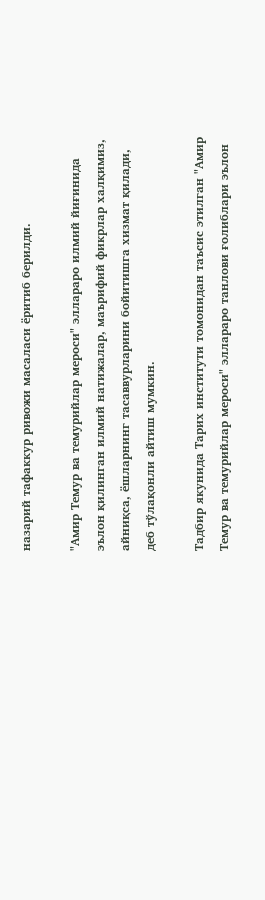назарий тафаккур ривожи масаласи ёритиб берилди.

"Амир Темур ва темурийлар мероси" эллараро илмий йиғинида эълон қилинган илмий натижалар, маърифий фикрлар халқимиз, айниқса, ёшларнинг тасаввурларини бойитишга хизмат қилади, деб тўлақонли айтиш мумкин.

Тадбир якунида Тарих институти томонидан таъсис этилган "Амир Темур ва темурийлар мероси" эллараро танлови ғолиблари эълон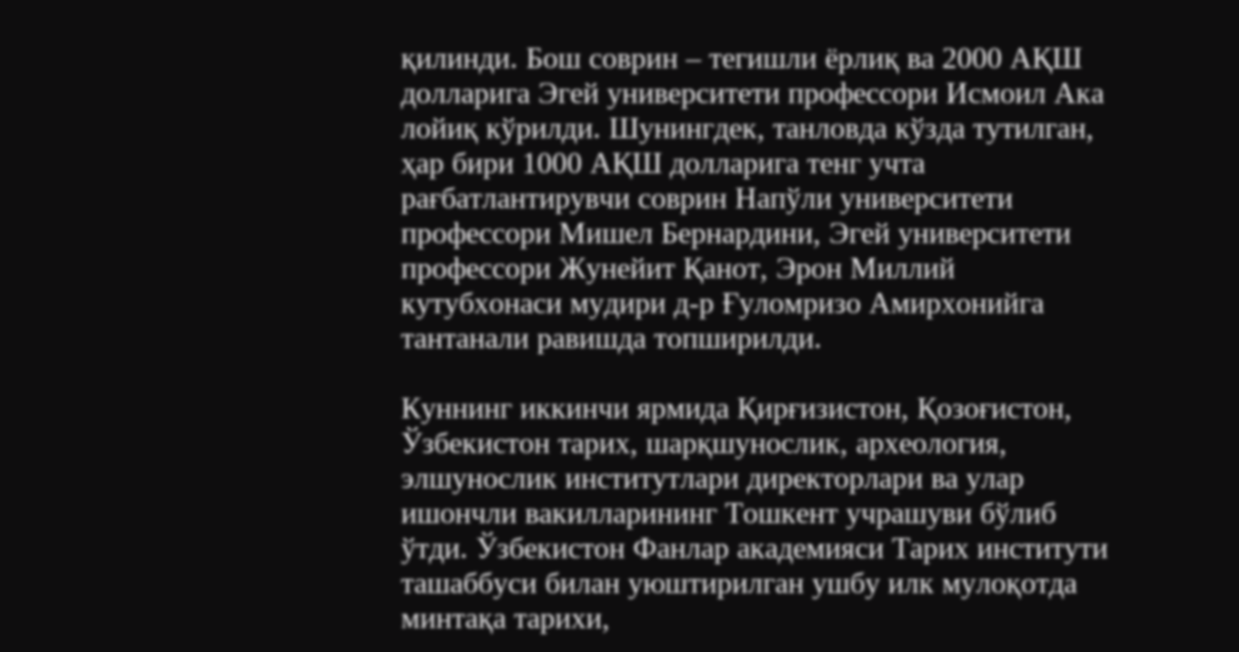қилинди. Бош соврин – тегишли ёрлиқ ва 2000 АҚШ долларига Эгей университети профессори Исмоил Ака лойиқ кўрилди. Шунингдек, танловда кўзда тутилган, ҳар бири 1000 АҚШ долларига тенг учта рағбатлантирувчи соврин Напўли университети профессори Мишел Бернардини, Эгей университети профессори Жунейит Қанот, Эрон Миллий кутубхонаси мудири д-р Ғуломризо Амирхонийга тантанали равишда топширилди.

Куннинг иккинчи ярмида Қирғизистон, Қозоғистон, Ўзбекистон тарих, шарқшунослик, археология, элшунослик институтлари директорлари ва улар ишончли вакилларининг Тошкент учрашуви бўлиб ўтди. Ўзбекистон Фанлар академияси Тарих институти ташаббуси билан уюштирилган ушбу илк мулоқотда минтақа тарихи,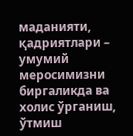маданияти, қадриятлари – умумий меросимизни биргаликда ва холис ўрганиш, ўтмиш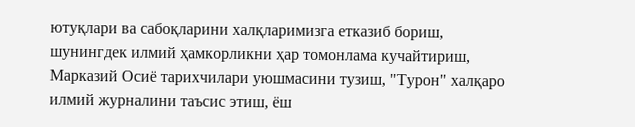ютуқлари ва сабоқларини халқларимизга етказиб бориш, шунингдек илмий ҳамкорликни ҳар томонлама кучайтириш, Марказий Осиё тарихчилари уюшмасини тузиш, "Турон" халқаро илмий журналини таъсис этиш, ёш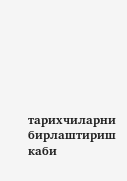тарихчиларни бирлаштириш каби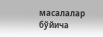масалалар бўйича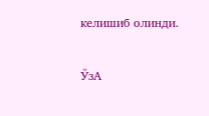келишиб олинди.

ЎзА